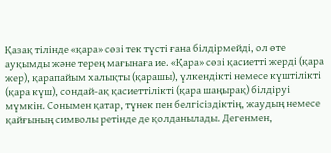Қазақ тілінде «қара» сөзі тек түсті ғана білдірмейді, ол өте ауқымды және терең мағынаға ие. «Қара» сөзі қасиетті жерді (қара жер), қарапайым халықты (қарашы), үлкендікті немесе күштілікті (қара күш), сондай-ақ қасиеттілікті (қара шаңырақ) білдіруі мүмкін. Сонымен қатар, түнек пен белгісіздіктің, жаудың немесе қайғының символы ретінде де қолданылады. Дегенмен,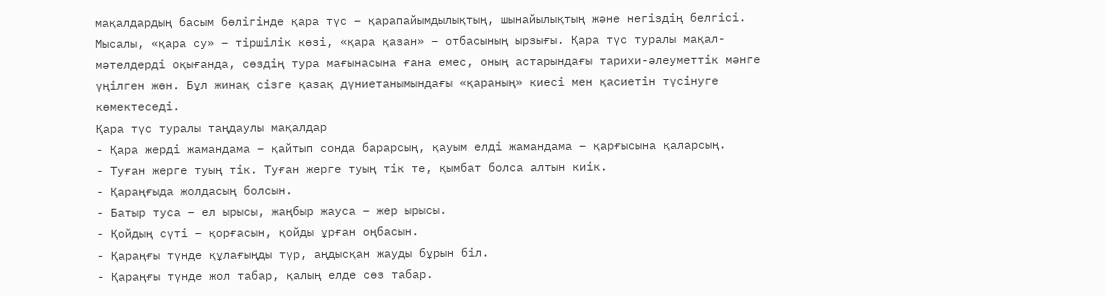мақалдардың басым бөлігінде қара түс – қарапайымдылықтың, шынайылықтың және негіздің белгісі. Мысалы, «қара су» – тіршілік көзі, «қара қазан» – отбасының ырзығы. Қара түс туралы мақал-мәтелдерді оқығанда, сөздің тура мағынасына ғана емес, оның астарындағы тарихи-әлеуметтік мәнге үңілген жөн. Бұл жинақ сізге қазақ дүниетанымындағы «қараның» киесі мен қасиетін түсінуге көмектеседі.
Қара түс туралы таңдаулы мақалдар
- Қара жерді жамандама – қайтып сонда барарсың, қауым елді жамандама – қарғысына қаларсың.
- Туған жерге туың тік. Туған жерге туың тік те, қымбат болса алтын киік.
- Қараңғыда жолдасың болсын.
- Батыр туса – ел ырысы, жаңбыр жауса – жер ырысы.
- Қойдың сүті – қорғасын, қойды ұрған оңбасын.
- Қараңғы түнде құлағыңды түр, аңдысқан жауды бұрын біл.
- Қараңғы түнде жол табар, қалың елде сөз табар.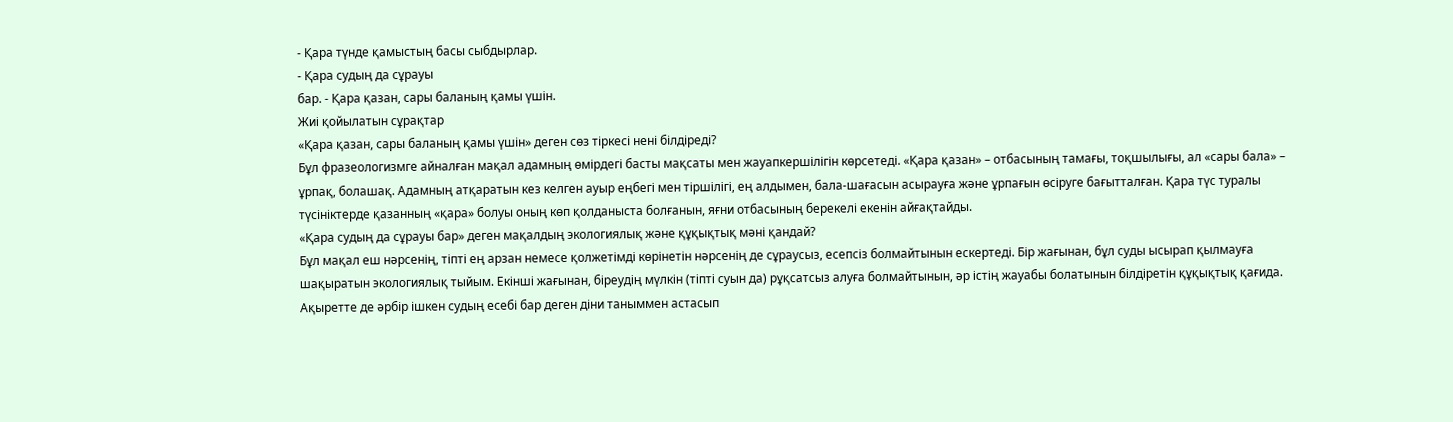- Қара түнде қамыстың басы сыбдырлар.
- Қара судың да сұрауы
бар. - Қара қазан, сары баланың қамы үшін.
Жиі қойылатын сұрақтар
«Қара қазан, сары баланың қамы үшін» деген сөз тіркесі нені білдіреді?
Бұл фразеологизмге айналған мақал адамның өмірдегі басты мақсаты мен жауапкершілігін көрсетеді. «Қара қазан» – отбасының тамағы, тоқшылығы, ал «сары бала» – ұрпақ, болашақ. Адамның атқаратын кез келген ауыр еңбегі мен тіршілігі, ең алдымен, бала-шағасын асырауға және ұрпағын өсіруге бағытталған. Қара түс туралы түсініктерде қазанның «қара» болуы оның көп қолданыста болғанын, яғни отбасының берекелі екенін айғақтайды.
«Қара судың да сұрауы бар» деген мақалдың экологиялық және құқықтық мәні қандай?
Бұл мақал еш нәрсенің, тіпті ең арзан немесе қолжетімді көрінетін нәрсенің де сұраусыз, есепсіз болмайтынын ескертеді. Бір жағынан, бұл суды ысырап қылмауға шақыратын экологиялық тыйым. Екінші жағынан, біреудің мүлкін (тіпті суын да) рұқсатсыз алуға болмайтынын, әр істің жауабы болатынын білдіретін құқықтық қағида. Ақыретте де әрбір ішкен судың есебі бар деген діни таныммен астасып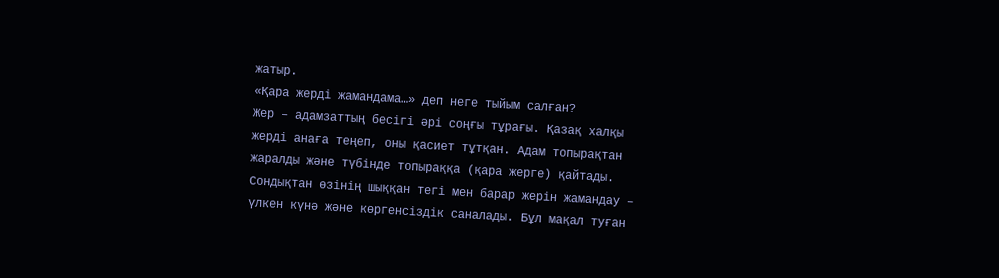жатыр.
«Қара жерді жамандама…» деп неге тыйым салған?
Жер – адамзаттың бесігі әрі соңғы тұрағы. Қазақ халқы жерді анаға теңеп, оны қасиет тұтқан. Адам топырақтан жаралды және түбінде топыраққа (қара жерге) қайтады. Сондықтан өзінің шыққан тегі мен барар жерін жамандау – үлкен күнә және көргенсіздік саналады. Бұл мақал туған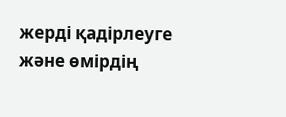жерді қадірлеуге және өмірдің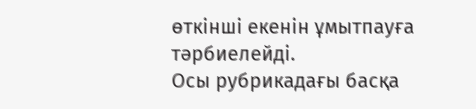өткінші екенін ұмытпауға тәрбиелейді.
Осы рубрикадағы басқа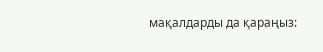мақалдарды да қараңыз: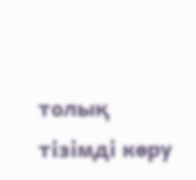толық тізімді көру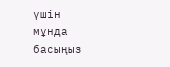үшін мұнда басыңыз